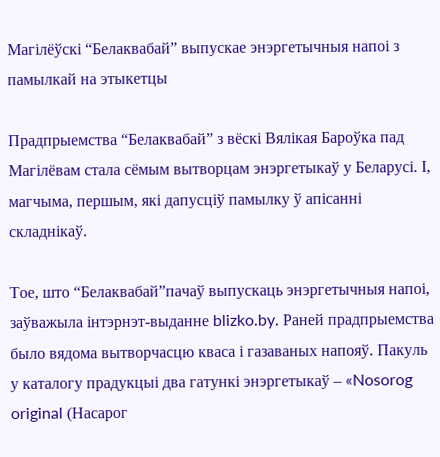Магілёўскі “Белаквабай” выпускае энэргетычныя напоі з памылкай на этыкетцы

Прадпрыемства “Белаквабай” з вёскі Вялікая Бароўка пад Магілёвам стала сёмым вытворцам энэргетыкаў у Беларусі. І, магчыма, першым, які дапусціў памылку ў апісанні складнікаў.

Тое, што “Белаквабай”пачаў выпускаць энэргетычныя напоі, заўважыла інтэрнэт-выданне blizko.by. Раней прадпрыемства было вядома вытворчасцю кваса і газаваных напояў. Пакуль у каталогу прадукцыі два гатункі энэргетыкаў – «Nosorog original (Насарог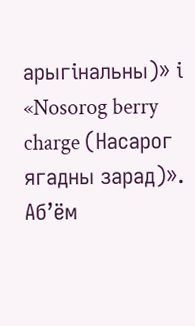арыгінальны)» і «Nosorog berry charge (Насарог ягадны зарад)». Аб’ём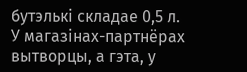бутэлькі складае 0,5 л. У магазінах-партнёрах вытворцы, а гэта, у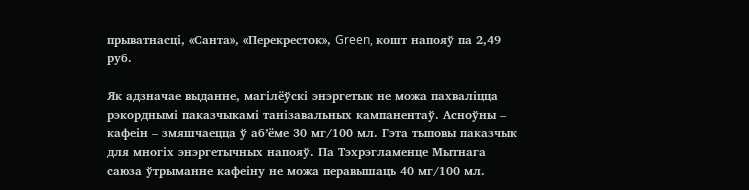прыватнасці, «Санта», «Перекресток», Green, кошт напояў па 2,49 руб.

Як адзначае выданне, магілёўскі энэргетык не можа пахваліцца рэкорднымі паказчыкамі танізавальных кампанентаў. Асноўны – кафеін – змяшчаецца ў аб’ёме 30 мг/100 мл. Гэта тыповы паказчык для многіх энэргетычных напояў. Па Тэхрэгламенце Мытнага саюза ўтрыманне кафеіну не можа перавышаць 40 мг/100 мл.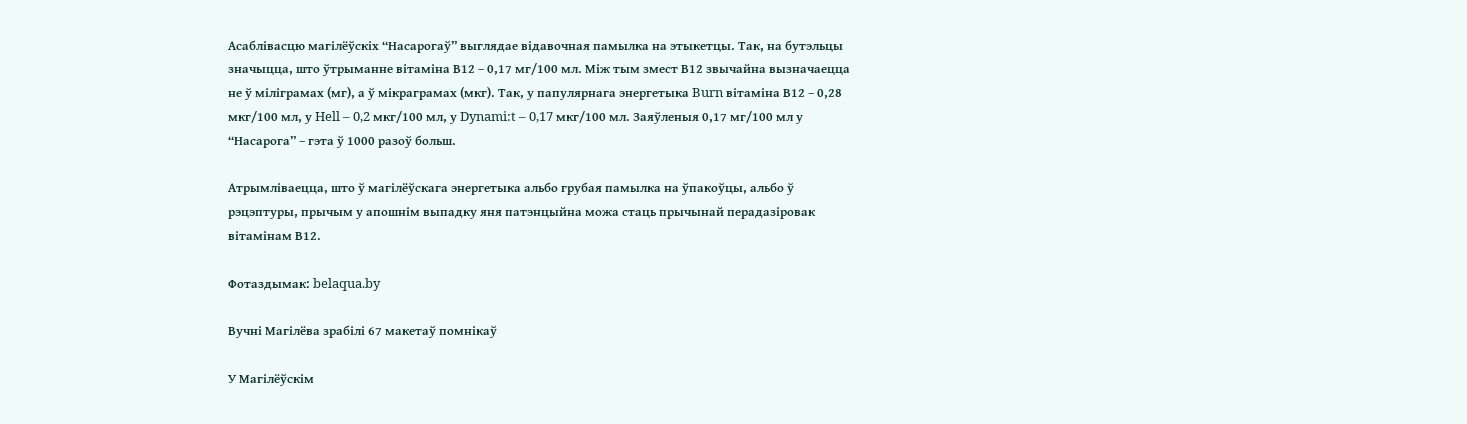Асаблівасцю магілёўскіх “Насарогаў” выглядае відавочная памылка на этыкетцы. Так, на бутэльцы значыцца, што ўтрыманне вітаміна В12 – 0,17 мг/100 мл. Між тым змест В12 звычайна вызначаецца не ў міліграмах (мг), а ў мікраграмах (мкг). Так, у папулярнага энергетыка Burn вітаміна В12 – 0,28 мкг/100 мл, у Hell – 0,2 мкг/100 мл, у Dynami:t – 0,17 мкг/100 мл. Заяўленыя 0,17 мг/100 мл у “Насарога” – гэта ў 1000 разоў больш.

Атрымліваецца, што ў магілёўскага энергетыка альбо грубая памылка на ўпакоўцы, альбо ў рэцэптуры, прычым у апошнім выпадку яня патэнцыйна можа стаць прычынай перадазіровак вітамінам В12.

Фотаздымак: belaqua.by

Вучні Магілёва зрабілі 67 макетаў помнікаў

У Магілёўскім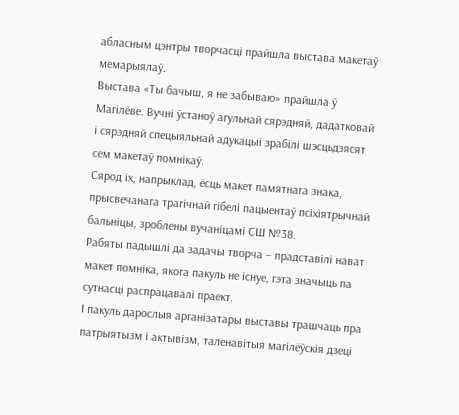абласным цэнтры творчасці прайшла выстава макетаў мемарыялаў.
Выстава «Ты бачыш, я не забываю» прайшла ў Магілёве. Вучні ўстаноў агульнай сярэдняй, дадатковай і сярэдняй спецыяльнай адукацыі зрабілі шэсцьдзясят сем макетаў помнікаў.
Сярод іх, напрыклад, ёсць макет памятнага знака, прысвечанага трагічнай гібелі пацыентаў псіхіятрычнай бальніцы, зроблены вучаніцамі СШ №38.
Рабяты падышлі да задачы творча – прадставілі нават макет помніка, якога пакуль не існуе, гэта значыць па сутнасці распрацавалі праект.
І пакуль дарослыя арганізатары выставы трашчаць пра патрыятызм і актывізм, таленавітыя магілёўскія дзеці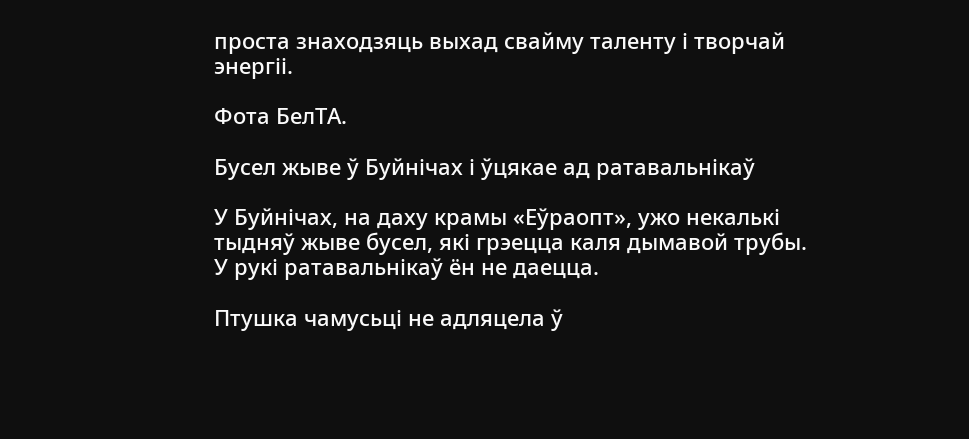проста знаходзяць выхад свайму таленту і творчай энергіі.

Фота БелТА.

Бусел жыве ў Буйнічах і ўцякае ад ратавальнікаў

У Буйнічах, на даху крамы «Еўраопт», ужо некалькі тыдняў жыве бусел, які грэецца каля дымавой трубы. У рукі ратавальнікаў ён не даецца.

Птушка чамусьці не адляцела ў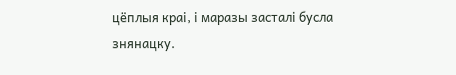цёплыя краі, і маразы засталі бусла знянацку.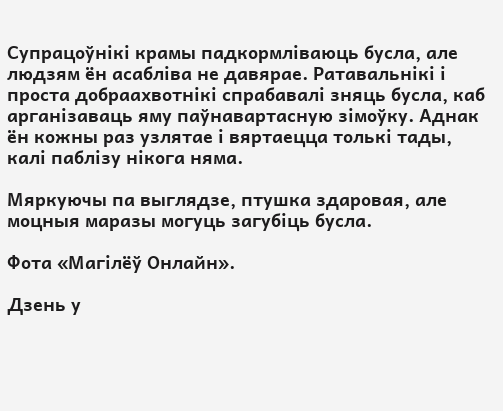Супрацоўнікі крамы падкормліваюць бусла, але людзям ён асабліва не давярае. Ратавальнікі і проста добраахвотнікі спрабавалі зняць бусла, каб арганізаваць яму паўнавартасную зімоўку. Аднак ён кожны раз узлятае і вяртаецца толькі тады, калі паблізу нікога няма.

Мяркуючы па выглядзе, птушка здаровая, але моцныя маразы могуць загубіць бусла.

Фота «Магілёў Онлайн».

Дзень у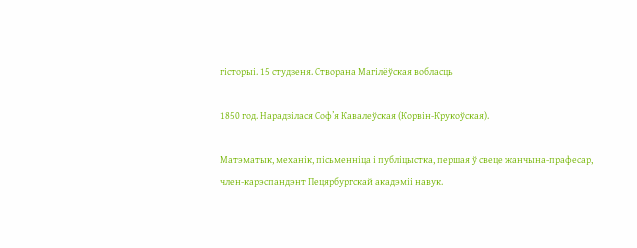гісторыі. 15 студзеня. Створана Магілёўская вобласць

1850 год. Нарадзілася Соф’я Кавалеўская (Корвін-Крукоўская).

Матэматык, механік, пісьменніца і публіцыстка, першая ў свеце жанчына-прафесар, член-карэспандэнт Пецярбургскай акадэміі навук.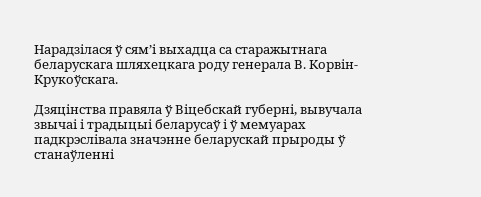Нарадзілася ў сям’і выхадца са старажытнага беларускага шляхецкага роду генерала В. Корвін-Крукоўскага.

Дзяцінства правяла ў Віцебскай губерні, вывучала звычаі і традыцыі беларусаў і ў мемуарах падкрэслівала значэнне беларускай прыроды ў станаўленні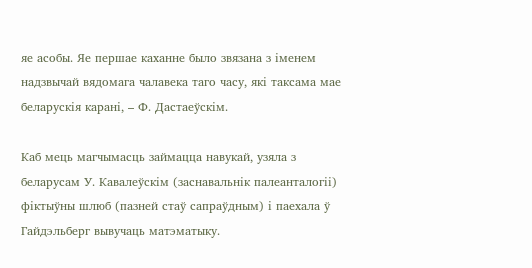яе асобы. Яе першае каханне было звязана з іменем надзвычай вядомага чалавека таго часу, які таксама мае беларускія карані, – Ф. Дастаеўскім.

Каб мець магчымасць займацца навукай, узяла з беларусам У. Кавалеўскім (заснавальнік палеанталогіі) фіктыўны шлюб (пазней стаў сапраўдным) і паехала ў Гайдэльберг вывучаць матэматыку.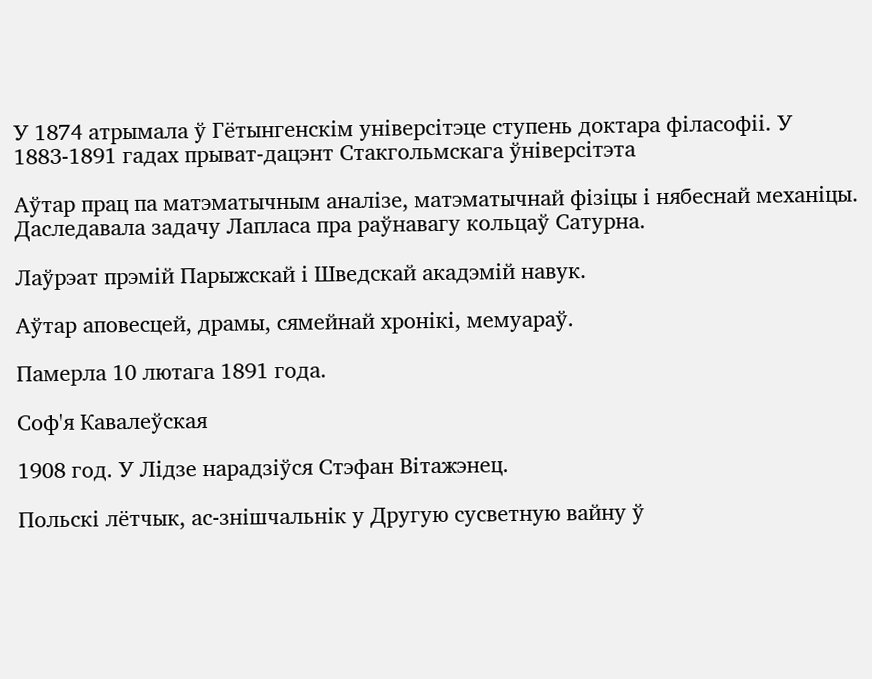У 1874 атрымала ў Гётынгенскім універсітэце ступень доктара філасофіі. У 1883-1891 гадах прыват-дацэнт Стакгольмскага ўніверсітэта

Аўтар прац па матэматычным аналізе, матэматычнай фізіцы і нябеснай механіцы. Даследавала задачу Лапласа пра раўнавагу кольцаў Сатурна.

Лаўрэат прэмій Парыжскай і Шведскай акадэмій навук.

Аўтар аповесцей, драмы, сямейнай хронікі, мемуараў.

Памерла 10 лютага 1891 года.

Соф'я Кавалеўская

1908 год. У Лідзе нарадзіўся Стэфан Вітажэнец.

Польскі лётчык, ас-знішчальнік у Другую сусветную вайну ў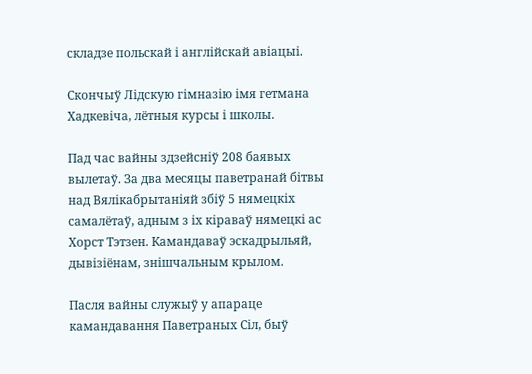складзе польскай і англійскай авіацыі.

Скончыў Лідскую гімназію імя гетмана Хадкевіча, лётныя курсы і школы.

Пад час вайны здзейсніў 208 баявых вылетаў. За два месяцы паветранай бітвы над Вялікабрытаніяй збіў 5 нямецкіх самалётаў, адным з іх кіраваў нямецкі ас Хорст Тэтзен. Камандаваў эскадрыльяй, дывізіёнам, знішчальным крылом.

Пасля вайны служыў у апараце камандавання Паветраных Сіл, быў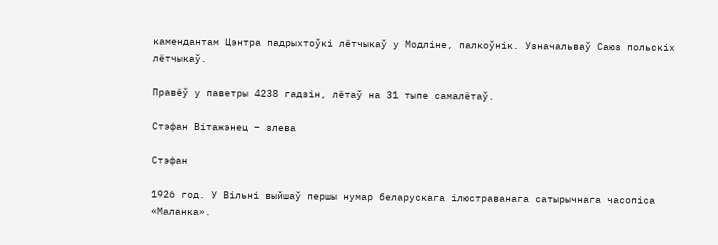камендантам Цэнтра падрыхтоўкі лётчыкаў у Модліне, палкоўнік. Узначальваў Саюз польскіх лётчыкаў.

Правёў у паветры 4238 гадзін, лётаў на 31 тыпе самалётаў.

Стэфан Вітажэнец – злева

Стэфан

1926 год. У Вільні выйшаў першы нумар беларускага ілюстраванага сатырычнага часопіса «Маланка».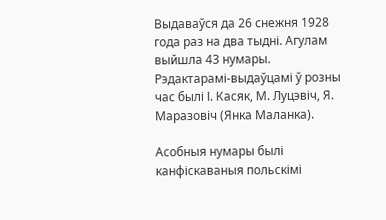Выдаваўся да 26 снежня 1928 года раз на два тыдні. Агулам выйшла 43 нумары. Рэдактарамі-выдаўцамі ў розны час былі І. Касяк, М. Луцэвіч, Я. Маразовіч (Янка Маланка).

Асобныя нумары былі канфіскаваныя польскімі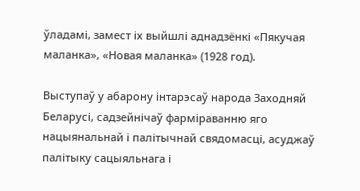ўладамі, замест іх выйшлі аднадзёнкі «Пякучая маланка», «Новая маланка» (1928 год).

Выступаў у абарону інтарэсаў народа Заходняй Беларусі, садзейнічаў фарміраванню яго нацыянальнай і палітычнай свядомасці, асуджаў палітыку сацыяльнага і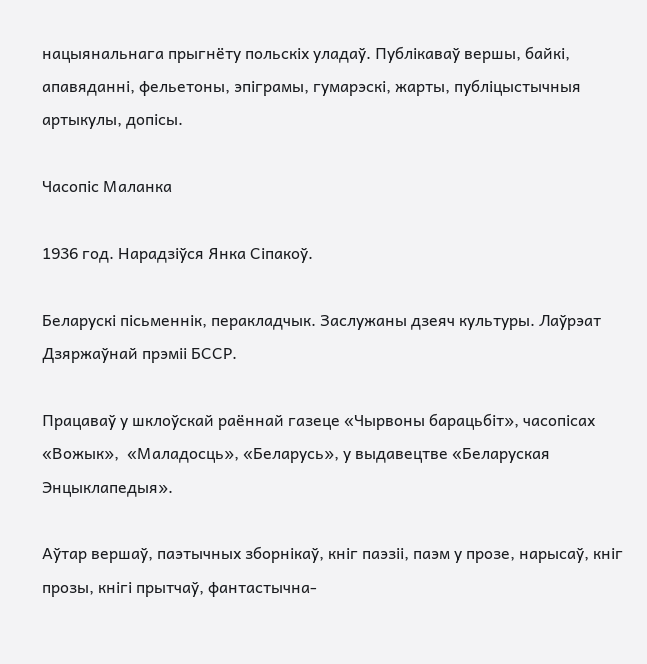нацыянальнага прыгнёту польскіх уладаў. Публікаваў вершы, байкі, апавяданні, фельетоны, эпіграмы, гумарэскі, жарты, публіцыстычныя артыкулы, допісы.

Часопіс Маланка

1936 год. Нарадзіўся Янка Сіпакоў.

Беларускі пісьменнік, перакладчык. Заслужаны дзеяч культуры. Лаўрэат Дзяржаўнай прэміі БССР.

Працаваў у шклоўскай раённай газеце «Чырвоны барацьбіт», часопісах «Вожык»,  «Маладосць», «Беларусь», у выдавецтве «Беларуская Энцыклапедыя».

Аўтар вершаў, паэтычных зборнікаў, кніг паэзіі, паэм у прозе, нарысаў, кніг прозы, кнігі прытчаў, фантастычна-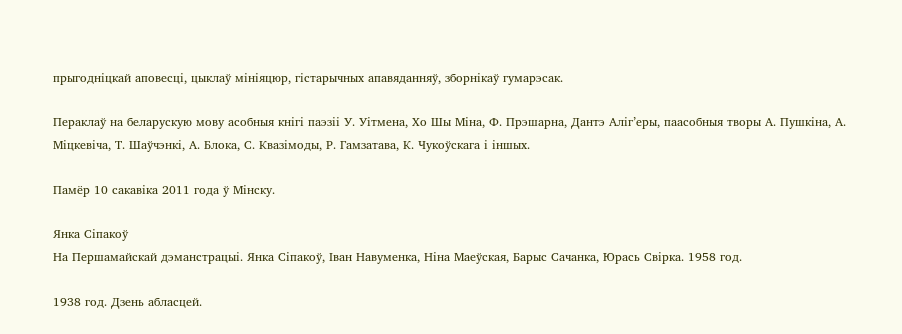прыгодніцкай аповесці, цыклаў мініяцюр, гістарычных апавяданняў, зборнікаў гумарэсак.

Пераклаў на беларускую мову асобныя кнігі паэзіі У. Уітмена, Хо Шы Міна, Ф. Прэшарна, Дантэ Аліг’еры, паасобныя творы А. Пушкіна, А. Міцкевіча, Т. Шаўчэнкі, А. Блока, С. Квазімоды, Р. Гамзатава, К. Чукоўскага і іншых.

Памёр 10 сакавіка 2011 года ў Мінску.

Янка Сіпакоў
На Першамайскай дэманстрацыі. Янка Сіпакоў, Іван Навуменка, Ніна Маеўская, Барыс Сачанка, Юрась Свірка. 1958 год.

1938 год. Дзень абласцей.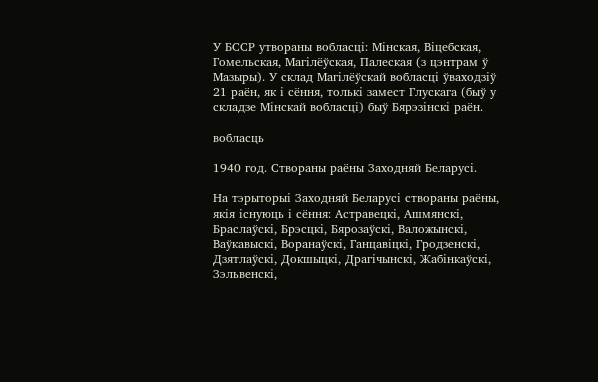У БССР утвораны вобласці: Мінская, Віцебская, Гомельская, Магілёўская, Палеская (з цэнтрам ў  Мазыры). У склад Магілёўскай вобласці ўваходзіў 21 раён, як і сёння, толькі замест Глускага (быў у складзе Мінскай вобласці) быў Бярэзінскі раён.

вобласць

1940 год. Створаны раёны Заходняй Беларусі.

На тэрыторыі Заходняй Беларусі створаны раёны, якія існуюць і сёння: Астравецкі, Ашмянскі, Браслаўскі, Брэсцкі, Бярозаўскі, Валожынскі, Ваўкавыскі, Воранаўскі, Ганцавіцкі, Гродзенскі, Дзятлаўскі, Докшыцкі, Драгічынскі, Жабінкаўскі, Зэльвенскі,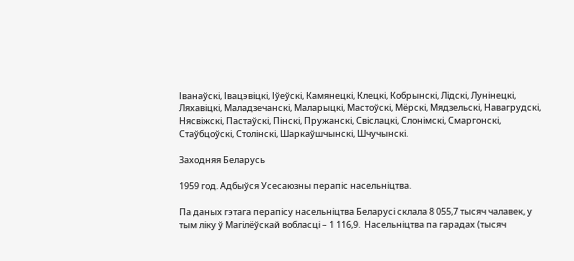Іванаўскі, Івацэвіцкі, Іўеўскі, Камянецкі, Клецкі, Кобрынскі, Лідскі, Лунінецкі, Ляхавіцкі, Маладзечанскі, Маларыцкі, Мастоўскі, Мёрскі, Мядзельскі, Навагрудскі, Нясвіжскі, Пастаўскі, Пінскі, Пружанскі, Свіслацкі, Слонімскі, Смаргонскі, Стаўбцоўскі, Столінскі, Шаркаўшчынскі, Шчучынскі.

Заходняя Беларусь

1959 год. Адбыўся Усесаюзны перапіс насельніцтва.

Па даных гэтага перапісу насельніцтва Беларусі склала 8 055,7 тысяч чалавек, у тым ліку ў Магілёўскай вобласці – 1 116,9.  Насельніцтва па гарадах (тысяч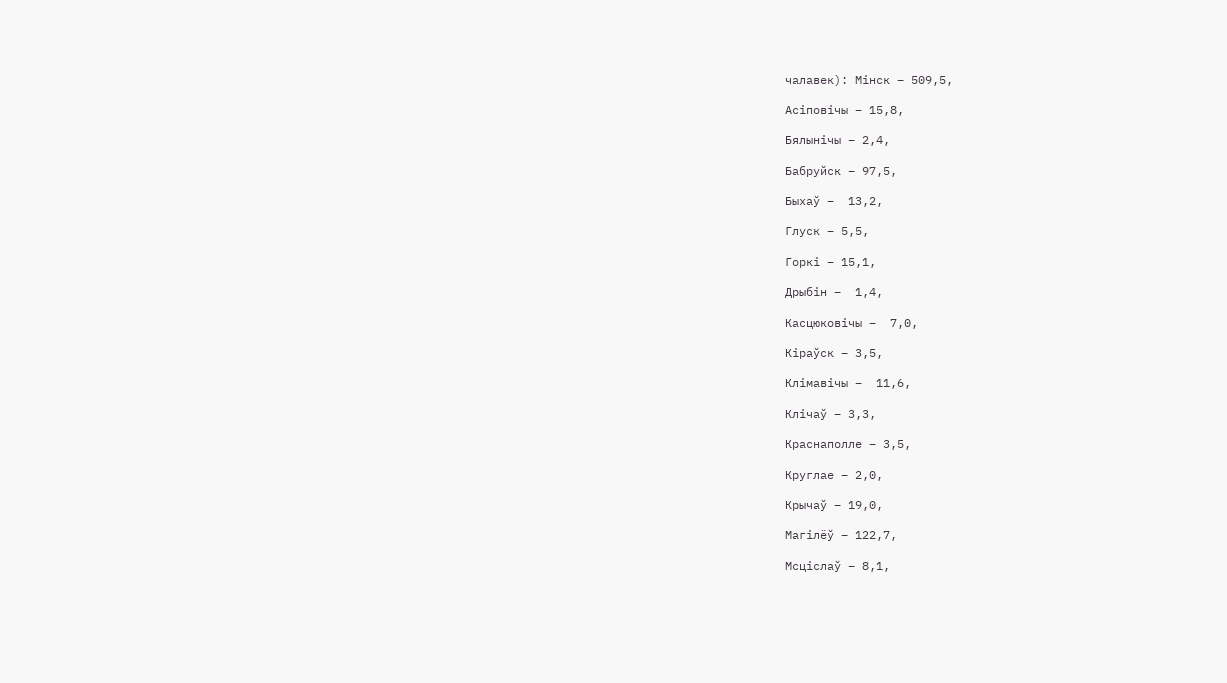чалавек): Мінск – 509,5,

Асіповічы – 15,8,

Бялынічы – 2,4,

Бабруйск – 97,5,

Быхаў –  13,2,

Глуск – 5,5,

Горкі – 15,1,

Дрыбін –  1,4,

Касцюковічы –  7,0,

Кіраўск – 3,5,

Клімавічы –  11,6,

Клічаў – 3,3,

Краснаполле – 3,5,

Круглае – 2,0,

Крычаў – 19,0,

Магілёў – 122,7,

Мсціслаў – 8,1,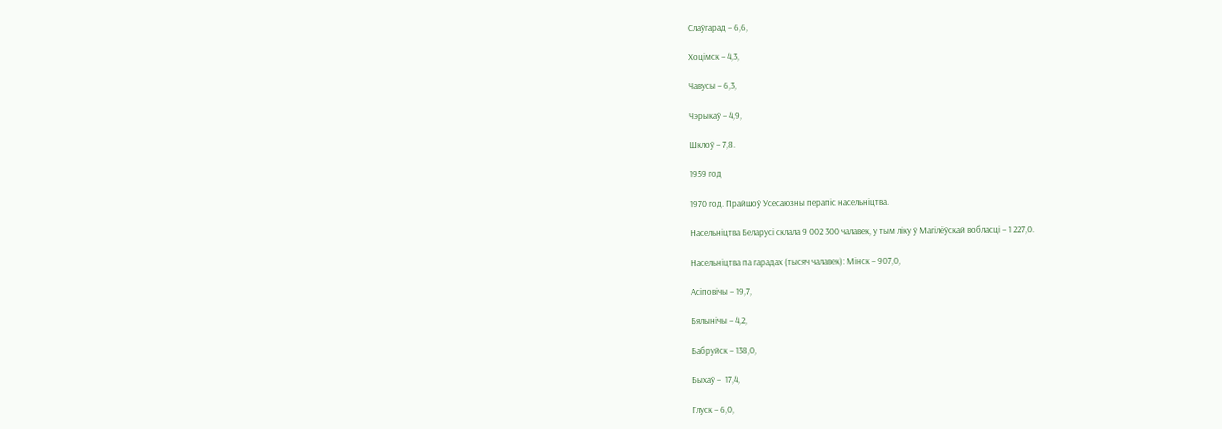Слаўгарад – 6,6,

Хоцімск – 4,3,

Чавусы – 6,3,

Чэрыкаў – 4,9,

Шклоў – 7,8.

1959 год

1970 год. Прайшоў Усесаюзны перапіс насельніцтва.

Насельніцтва Беларусі склала 9 002 300 чалавек, у тым ліку ў Магілёўскай вобласці – 1 227,0.

Насельніцтва па гарадах (тысяч чалавек): Мінск – 907,0,

Асіповічы – 19,7,

Бялынічы – 4,2,

Бабруйск – 138,0,

Быхаў –  17,4,

Глуск – 6,0,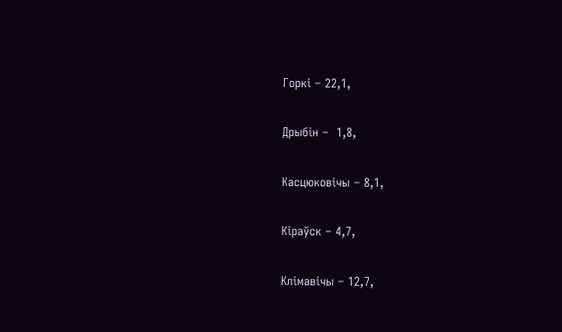Горкі – 22,1,

Дрыбін –  1,8,

Касцюковічы – 8,1,

Кіраўск – 4,7,

Клімавічы – 12,7,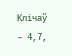Клічаў – 4,7,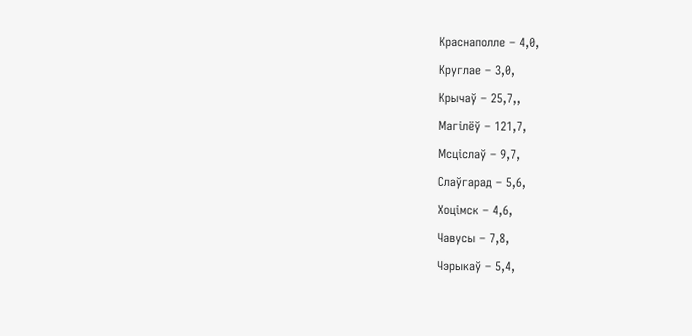Краснаполле – 4,0,

Круглае – 3,0,

Крычаў – 25,7,,

Магілёў – 121,7,

Мсціслаў – 9,7,

Слаўгарад – 5,6,

Хоцімск – 4,6,

Чавусы – 7,8,

Чэрыкаў – 5,4,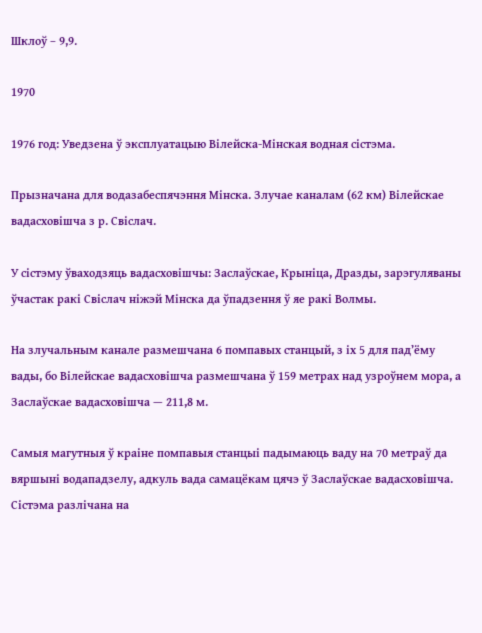Шклоў – 9,9.

1970

1976 год: Уведзена ў эксплуатацыю Вілейска-Мінская водная сістэма.

Прызначана для водазабеспячэння Мінска. Злучае каналам (62 км) Вілейскае вадасховішча з р. Свіслач.

У сістэму ўваходзяць вадасховішчы: Заслаўскае, Крыніца, Дразды, зарэгуляваны ўчастак ракі Свіслач ніжэй Мінска да ўпадзення ў яе ракі Волмы.

На злучальным канале размешчана 6 помпавых станцый, з іх 5 для пад’ёму вады, бо Вілейскае вадасховішча размешчана ў 159 метрах над узроўнем мора, а Заслаўскае вадасховішча — 211,8 м.

Самыя магутныя ў краіне помпавыя станцыі падымаюць ваду на 70 метраў да вяршыні водападзелу, адкуль вада самацёкам цячэ ў Заслаўскае вадасховішча. Сістэма разлічана на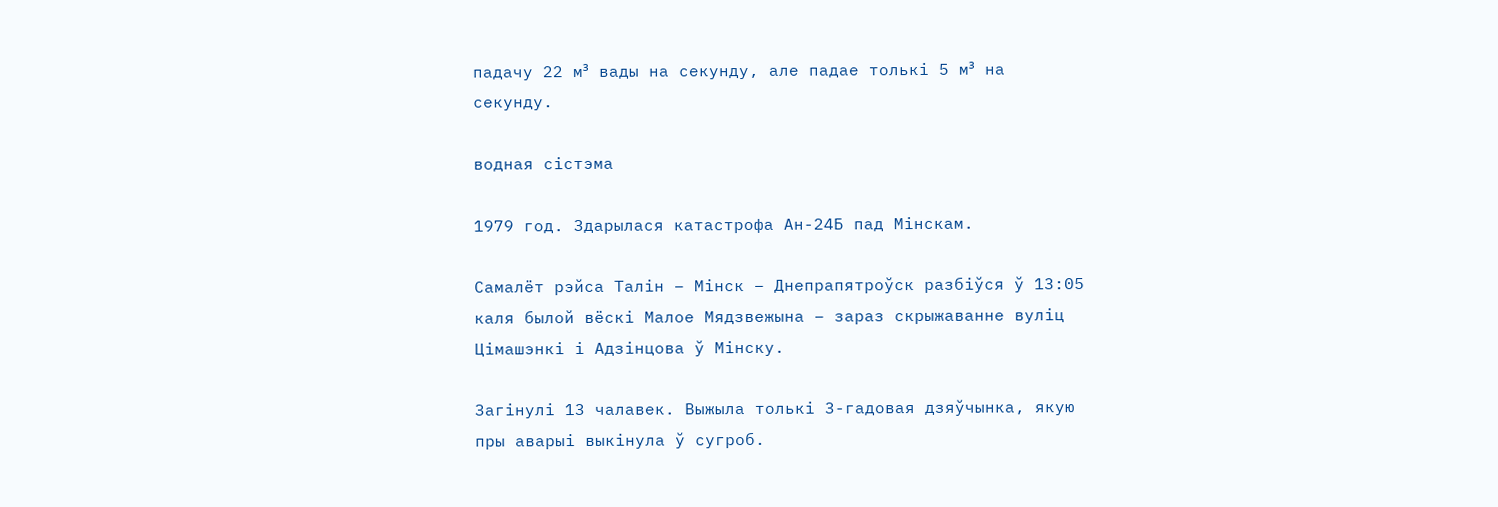падачу 22 м³ вады на секунду, але падае толькі 5 м³ на секунду.

водная сістэма

1979 год. Здарылася катастрофа Ан-24Б пад Мінскам.

Самалёт рэйса Талін – Мінск – Днепрапятроўск разбіўся ў 13:05 каля былой вёскі Малое Мядзвежына – зараз скрыжаванне вуліц Цімашэнкі і Адзінцова ў Мінску.

Загінулі 13 чалавек. Выжыла толькі 3-гадовая дзяўчынка, якую пры аварыі выкінула ў сугроб.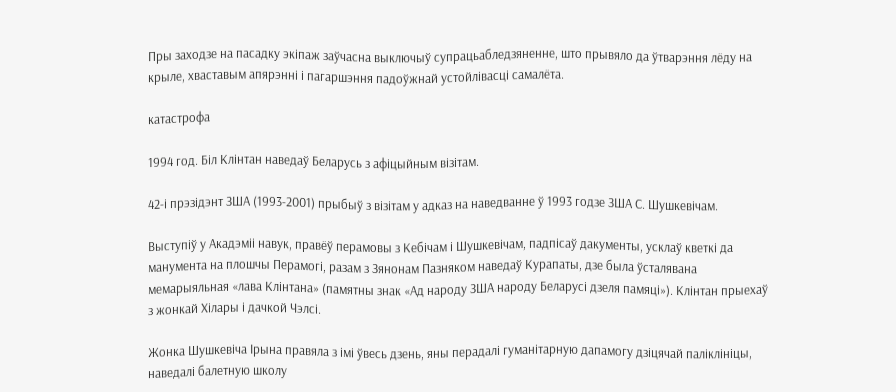Пры заходзе на пасадку экіпаж заўчасна выключыў супрацьабледзяненне, што прывяло да ўтварэння лёду на крыле, хваставым апярэнні і пагаршэння падоўжнай устойлівасці самалёта.

катастрофа

1994 год. Біл Клінтан наведаў Беларусь з афіцыйным візітам.

42-і прэзідэнт ЗША (1993-2001) прыбыў з візітам у адказ на наведванне ў 1993 годзе ЗША С. Шушкевічам.

Выступіў у Акадэміі навук, правёў перамовы з Кебічам і Шушкевічам, падпісаў дакументы, усклаў кветкі да манумента на плошчы Перамогі, разам з Зянонам Пазняком наведаў Курапаты, дзе была ўсталявана мемарыяльная «лава Клінтана» (памятны знак «Ад народу ЗША народу Беларусі дзеля памяці»). Клінтан прыехаў з жонкай Хілары і дачкой Чэлсі.

Жонка Шушкевіча Ірына правяла з імі ўвесь дзень, яны перадалі гуманітарную дапамогу дзіцячай паліклініцы, наведалі балетную школу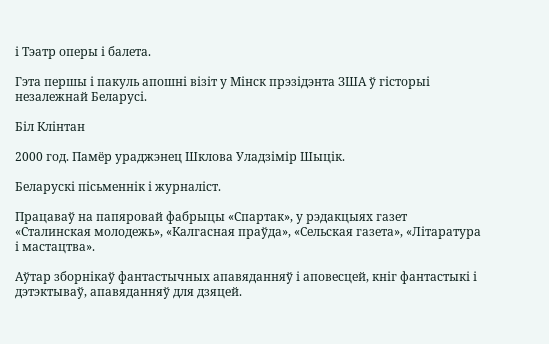і Тэатр оперы і балета.

Гэта першы і пакуль апошні візіт у Мінск прэзідэнта ЗША ў гісторыі незалежнай Беларусі.

Біл Клінтан

2000 год. Памёр ураджэнец Шклова Уладзімір Шыцік.

Беларускі пісьменнік і журналіст.

Працаваў на папяровай фабрыцы «Спартак», у рэдакцыях газет «Сталинская молодежь», «Калгасная праўда», «Сельская газета», «Літаратура і мастацтва».

Аўтар зборнікаў фантастычных апавяданняў і аповесцей, кніг фантастыкі і дэтэктываў, апавяданняў для дзяцей.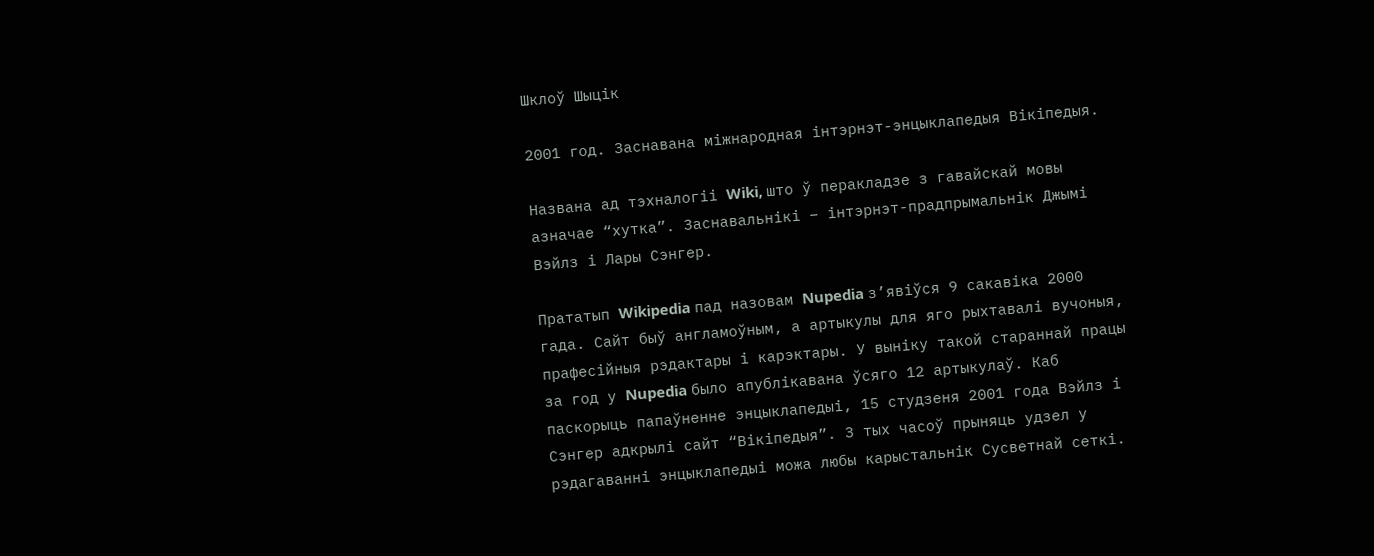Шклоў Шыцік

2001 год. Заснавана міжнародная інтэрнэт-энцыклапедыя Вікіпедыя.

Названа ад тэхналогіі Wiki, што ў перакладзе з гавайскай мовы азначае “хутка”. Заснавальнікі – інтэрнэт-прадпрымальнік Джымі Вэйлз і Лары Сэнгер.

Прататып Wikipedia пад назовам Nupedia з’явіўся 9 сакавіка 2000 гада. Сайт быў англамоўным, а артыкулы для яго рыхтавалі вучоныя, прафесійныя рэдактары і карэктары. У выніку такой стараннай працы за год у Nupedia было апублікавана ўсяго 12 артыкулаў. Каб паскорыць папаўненне энцыклапедыі, 15 студзеня 2001 года Вэйлз і Сэнгер адкрылі сайт “Вікіпедыя”. З тых часоў прыняць удзел у рэдагаванні энцыклапедыі можа любы карыстальнік Сусветнай сеткі.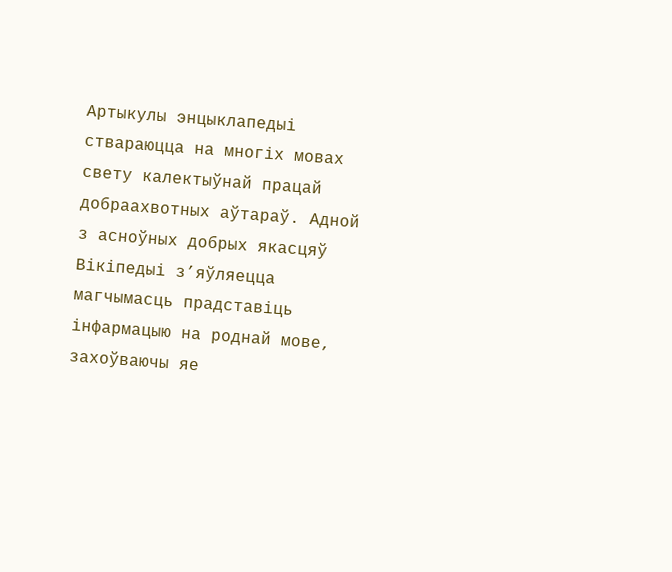Артыкулы энцыклапедыі ствараюцца на многіх мовах свету калектыўнай працай добраахвотных аўтараў. Адной з асноўных добрых якасцяў Вікіпедыі з’яўляецца магчымасць прадставіць інфармацыю на роднай мове, захоўваючы яе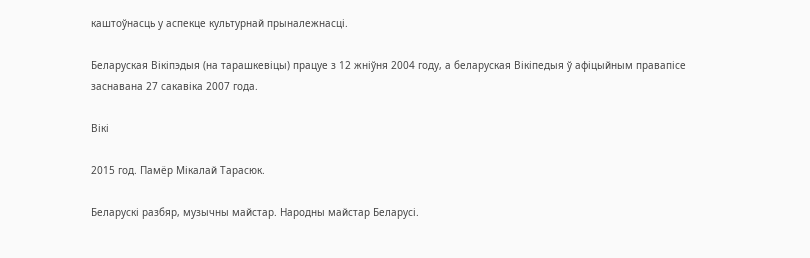каштоўнасць у аспекце культурнай прыналежнасці.

Беларуская Вікіпэдыя (на тарашкевіцы) працуе з 12 жніўня 2004 году, а беларуская Вікіпедыя ў афіцыйным правапісе заснавана 27 сакавіка 2007 года.

Вікі

2015 год. Памёр Мікалай Тарасюк.

Беларускі разбяр, музычны майстар. Народны майстар Беларусі.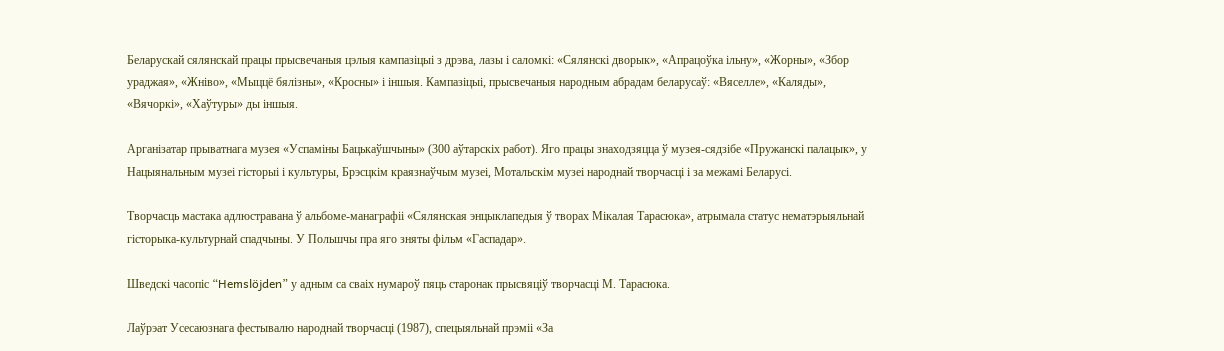Беларускай сялянскай працы прысвечаныя цэлыя кампазіцыі з дрэва, лазы і саломкі: «Сялянскі дворык», «Апрацоўка ільну», «Жорны», «Збор ураджая», «Жніво», «Мыццё бялізны», «Кросны» і іншыя. Кампазіцыі, прысвечаныя народным абрадам беларусаў: «Вяселле», «Каляды», «Вячоркі», «Хаўтуры» ды іншыя.

Арганізатар прыватнага музея «Успаміны Бацькаўшчыны» (300 аўтарскіх работ). Яго працы знаходзяцца ў музея-сядзібе «Пружанскі палацык», у Нацыянальным музеі гісторыі і культуры, Брэсцкім краязнаўчым музеі, Мотальскім музеі народнай творчасці і за межамі Беларусі.

Творчасць мастака адлюстравана ў альбоме-манаграфіі «Сялянская энцыклапедыя ў творах Мікалая Тарасюка», атрымала статус нематэрыяльнай гісторыка-культурнай спадчыны. У Польшчы пра яго зняты фільм «Гаспадар».

Шведскі часопіс “Hemslöjden” у адным са сваіх нумароў пяць старонак прысвяціў творчасці М. Тарасюка.

Лаўрэат Усесаюзнага фестывалю народнай творчасці (1987), спецыяльнай прэміі «За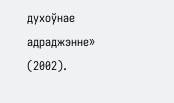духоўнае адраджэнне» (2002).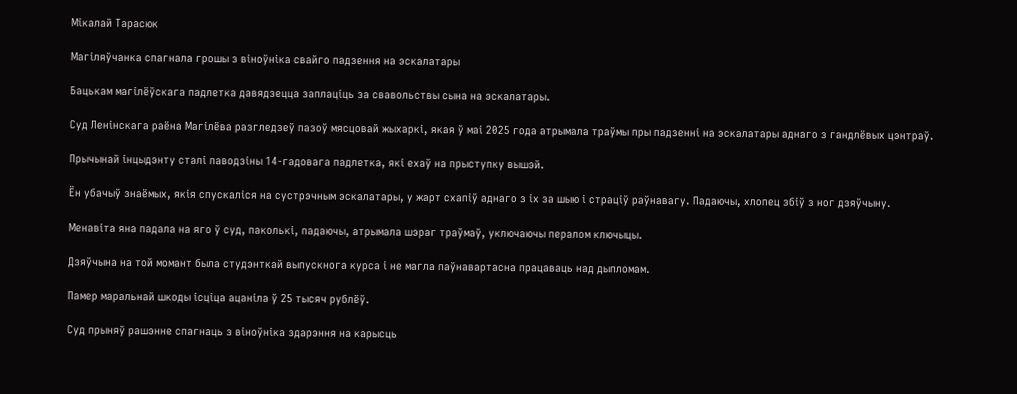Мікалай Тарасюк

Магіляўчанка спагнала грошы з віноўніка свайго падзення на эскалатары

Бацькам магілёўскага падлетка давядзецца заплаціць за свавольствы сына на эскалатары.

Суд Ленінскага раёна Магілёва разгледзеў пазоў мясцовай жыхаркі, якая ў маі 2025 года атрымала траўмы пры падзенні на эскалатары аднаго з гандлёвых цэнтраў.

Прычынай інцыдэнту сталі паводзіны 14-гадовага падлетка, які ехаў на прыступку вышэй.

Ён убачыў знаёмых, якія спускаліся на сустрэчным эскалатары, у жарт схапіў аднаго з іх за шыю і страціў раўнавагу. Падаючы, хлопец збіў з ног дзяўчыну.

Менавіта яна падала на яго ў суд, паколькі, падаючы, атрымала шэраг траўмаў, уключаючы пералом ключыцы.

Дзяўчына на той момант была студэнткай выпускнога курса і не магла паўнавартасна працаваць над дыпломам.

Памер маральнай шкоды ісціца ацаніла ў 25 тысяч рублёў.

Суд прыняў рашэнне спагнаць з віноўніка здарэння на карысць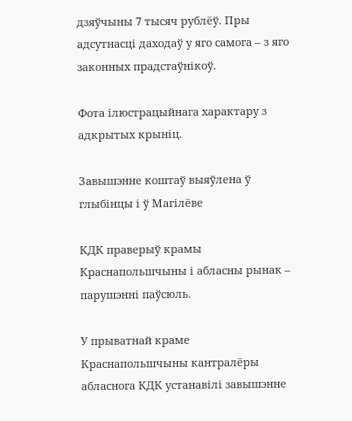дзяўчыны 7 тысяч рублёў. Пры адсутнасці даходаў у яго самога – з яго законных прадстаўнікоў.

Фота ілюстрацыйнага характару з адкрытых крыніц.

Завышэнне коштаў выяўлена ў глыбінцы і ў Магілёве

КДК праверыў крамы Краснапольшчыны і абласны рынак – парушэнні паўсюль.

У прыватнай краме Краснапольшчыны кантралёры абласнога КДК устанавілі завышэнне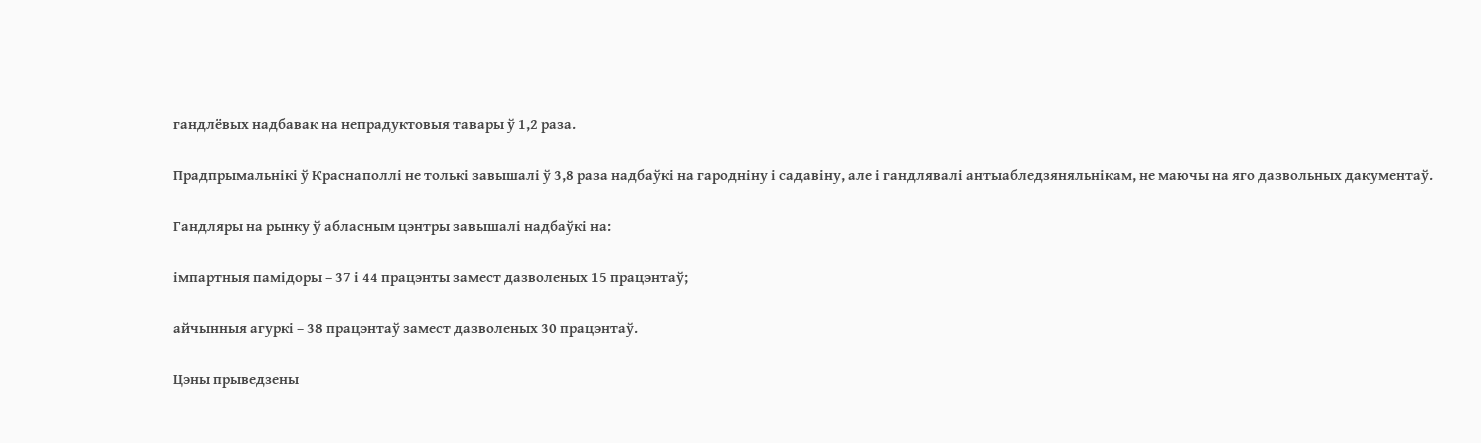гандлёвых надбавак на непрадуктовыя тавары ў 1,2 раза.

Прадпрымальнікі ў Краснаполлі не толькі завышалі ў 3,8 раза надбаўкі на гародніну і садавіну, але і гандлявалі антыабледзяняльнікам, не маючы на яго дазвольных дакументаў.

Гандляры на рынку ў абласным цэнтры завышалі надбаўкі на:

імпартныя памідоры – 37 і 44 працэнты замест дазволеных 15 працэнтаў;

айчынныя агуркі – 38 працэнтаў замест дазволеных 30 працэнтаў.

Цэны прыведзены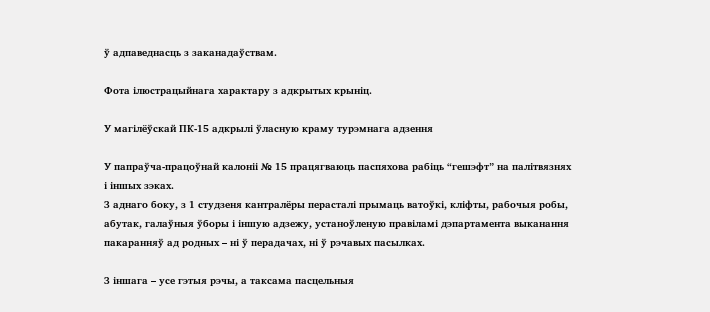ў адпаведнасць з заканадаўствам.

Фота ілюстрацыйнага характару з адкрытых крыніц.

У магілёўскай ПК-15 адкрылі ўласную краму турэмнага адзення

У папраўча-працоўнай калоніі № 15 працягваюць паспяхова рабіць “гешэфт” на палітвязнях і іншых зэках.
З аднаго боку, з 1 студзеня кантралёры перасталі прымаць ватоўкі, кліфты, рабочыя робы, абутак, галаўныя ўборы і іншую адзежу, устаноўленую правіламі дэпартамента выканання пакаранняў ад родных – ні ў перадачах, ні ў рэчавых пасылках.

З іншага – усе гэтыя рэчы, а таксама пасцельныя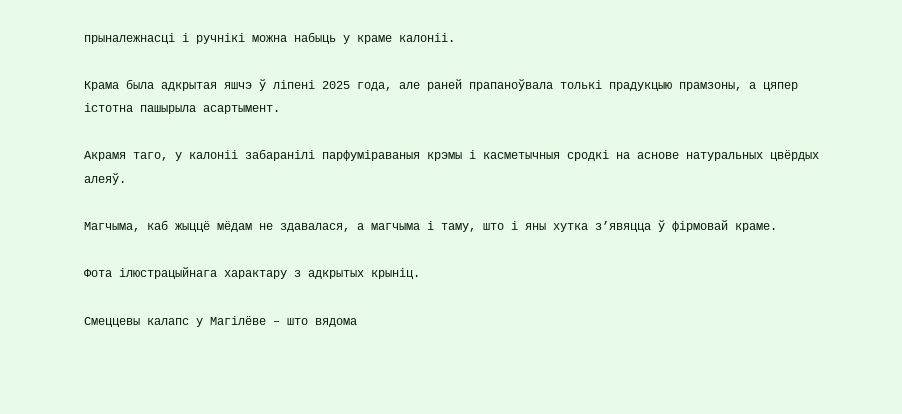прыналежнасці і ручнікі можна набыць у краме калоніі.

Крама была адкрытая яшчэ ў ліпені 2025 года, але раней прапаноўвала толькі прадукцыю прамзоны, а цяпер істотна пашырыла асартымент.

Акрамя таго, у калоніі забаранілі парфуміраваныя крэмы і касметычныя сродкі на аснове натуральных цвёрдых алеяў.

Магчыма, каб жыццё мёдам не здавалася, а магчыма і таму, што і яны хутка з’явяцца ў фірмовай краме.

Фота ілюстрацыйнага характару з адкрытых крыніц.

Смеццевы калапс у Магілёве – што вядома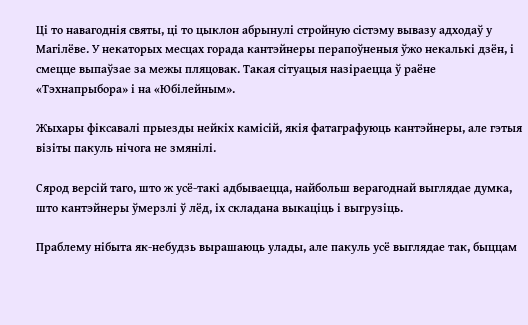Ці то навагоднія святы, ці то цыклон абрынулі стройную сістэму вывазу адходаў у Магілёве. У некаторых месцах горада кантэйнеры перапоўненыя ўжо некалькі дзён, і смецце выпаўзае за межы пляцовак. Такая сітуацыя назіраецца ў раёне «Тэхнапрыбора» і на «Юбілейным».

Жыхары фіксавалі прыезды нейкіх камісій, якія фатаграфуюць кантэйнеры, але гэтыя візіты пакуль нічога не змянілі.

Сярод версій таго, што ж усё-такі адбываецца, найбольш верагоднай выглядае думка, што кантэйнеры ўмерзлі ў лёд, іх складана выкаціць і выгрузіць.

Праблему нібыта як-небудзь вырашаюць улады, але пакуль усё выглядае так, быццам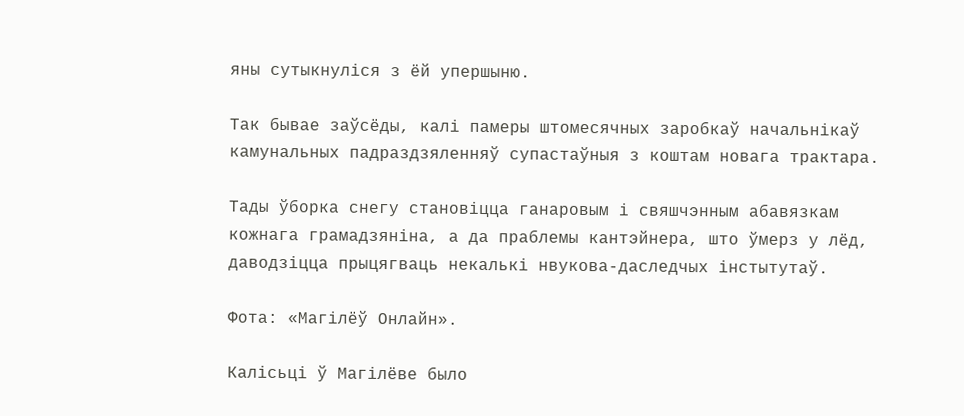яны сутыкнуліся з ёй упершыню.

Так бывае заўсёды, калі памеры штомесячных заробкаў начальнікаў камунальных падраздзяленняў супастаўныя з коштам новага трактара.

Тады ўборка снегу становіцца ганаровым і свяшчэнным абавязкам кожнага грамадзяніна, а да праблемы кантэйнера, што ўмерз у лёд, даводзіцца прыцягваць некалькі нвукова-даследчых інстытутаў.

Фота: «Магілёў Онлайн».

Калісьці ў Магілёве было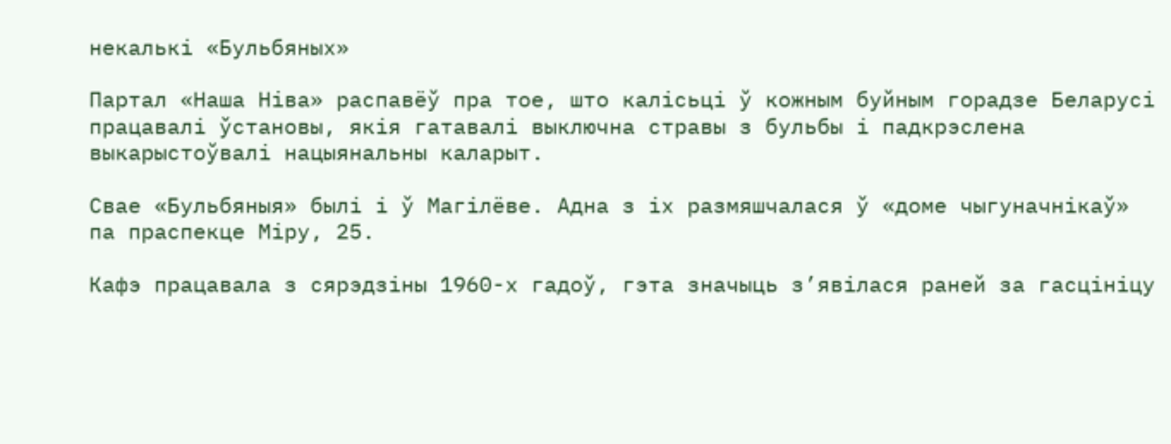некалькі «Бульбяных»

Партал «Наша Ніва» распавёў пра тое, што калісьці ў кожным буйным горадзе Беларусі працавалі ўстановы, якія гатавалі выключна стравы з бульбы і падкрэслена выкарыстоўвалі нацыянальны каларыт.

Свае «Бульбяныя» былі і ў Магілёве. Адна з іх размяшчалася ў «доме чыгуначнікаў» па праспекце Міру, 25.

Кафэ працавала з сярэдзіны 1960-х гадоў, гэта значыць з’явілася раней за гасцініцу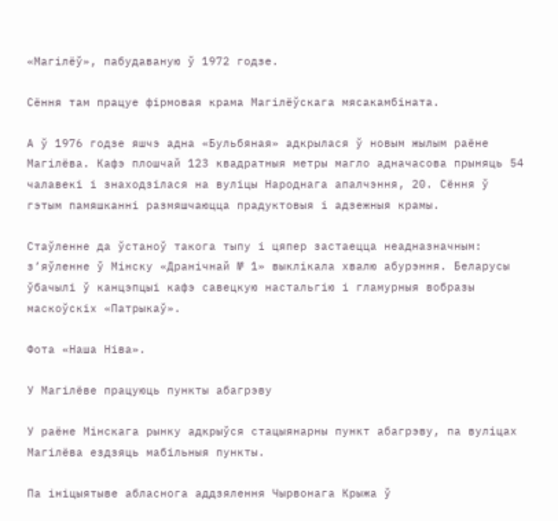«Магілёў», пабудаваную ў 1972 годзе.

Сёння там працуе фірмовая крама Магілёўскага мясакамбіната.

А ў 1976 годзе яшчэ адна «Бульбяная» адкрылася ў новым жылым раёне Магілёва. Кафэ плошчай 123 квадратныя метры магло адначасова прыняць 54 чалавекі і знаходзілася на вуліцы Народнага апалчэння, 20. Сёння ў гэтым памяшканні размяшчаюцца прадуктовыя і адзежныя крамы.

Стаўленне да ўстаноў такога тыпу і цяпер застаецца неадназначным: з’яўленне ў Мінску «Дранічнай № 1» выклікала хвалю абурэння. Беларусы ўбачылі ў канцэпцыі кафэ савецкую настальгію і гламурныя вобразы маскоўскіх «Патрыкаў».

Фота «Наша Ніва».

У Магілёве працуюць пункты абагрэву

У раёне Мінскага рынку адкрыўся стацыянарны пункт абагрэву, па вуліцах Магілёва ездзяць мабільныя пункты.

Па ініцыятыве абласнога аддзялення Чырвонага Крыжа ў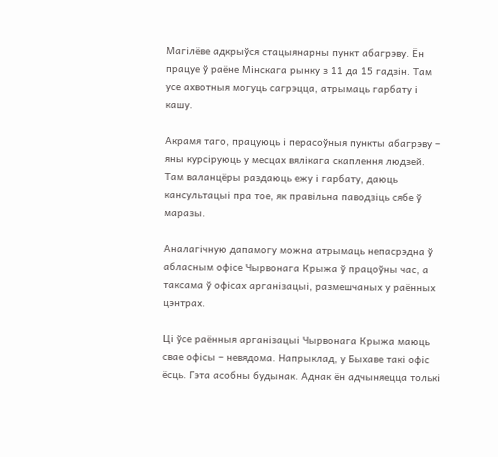Магілёве адкрыўся стацыянарны пункт абагрэву. Ён працуе ў раёне Мінскага рынку з 11 да 15 гадзін. Там усе ахвотныя могуць сагрэцца, атрымаць гарбату і кашу.

Акрамя таго, працуюць і перасоўныя пункты абагрэву – яны курсіруюць у месцах вялікага скаплення людзей. Там валанцёры раздаюць ежу і гарбату, даюць кансультацыі пра тое, як правільна паводзіць сябе ў маразы.

Аналагічную дапамогу можна атрымаць непасрэдна ў абласным офісе Чырвонага Крыжа ў працоўны час, а таксама ў офісах арганізацыі, размешчаных у раённых цэнтрах.

Ці ўсе раённыя арганізацыі Чырвонага Крыжа маюць свае офісы – невядома. Напрыклад, у Быхаве такі офіс ёсць. Гэта асобны будынак. Аднак ён адчыняецца толькі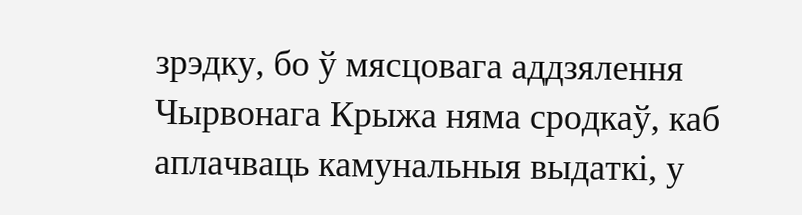зрэдку, бо ў мясцовага аддзялення Чырвонага Крыжа няма сродкаў, каб аплачваць камунальныя выдаткі, у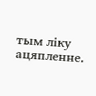тым ліку ацяпленне.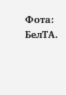Фота: БелТА.